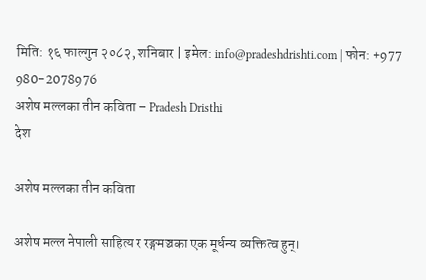मिति: १६ फाल्गुन २०८२, शनिबार | इमेल: info@pradeshdrishti.com | फोन: +977 980-2078976
अशेष मल्लका तीन कविता – Pradesh Dristhi
देश

अशेष मल्लका तीन कविता

अशेष मल्ल नेपाली साहित्य र रङ्गमञ्चका एक मूर्धन्य व्यक्तित्व हुन्।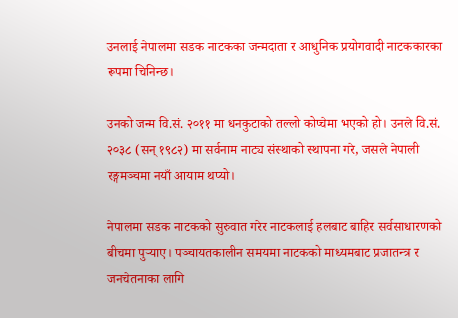उनलाई नेपालमा सडक नाटकका जन्मदाता र आधुनिक प्रयोगवादी नाटककारका रूपमा चिनिन्छ।

उनको जन्म वि.सं. २०११ मा धनकुटाको तल्लो कोप्चेमा भएको हो। उनले वि.सं. २०३८ (सन् १९८२) मा सर्वनाम नाट्य संस्थाको स्थापना गरे, जसले नेपाली रङ्गमञ्चमा नयाँ आयाम थप्यो।

नेपालमा सडक नाटकको सुरुवात गरेर नाटकलाई हलबाट बाहिर सर्वसाधारणको बीचमा पुर्‍याए। पञ्चायतकालीन समयमा नाटकको माध्यमबाट प्रजातन्त्र र जनचेतनाका लागि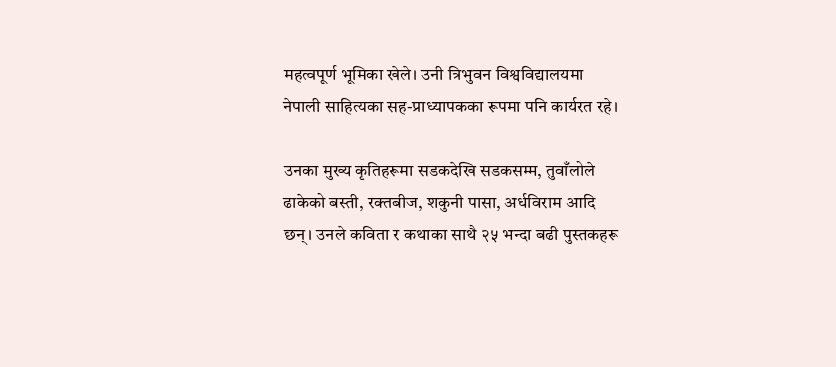महत्वपूर्ण भूमिका खेले। उनी त्रिभुवन विश्वविद्यालयमा नेपाली साहित्यका सह-प्राध्यापकका रूपमा पनि कार्यरत रहे।

उनका मुख्य कृतिहरूमा सडकदेखि सडकसम्म, तुवाँलोले ढाकेको बस्ती, रक्तबीज, शकुनी पासा, अर्धविराम आदि छन्। उनले कविता र कथाका साथै २५ भन्दा बढी पुस्तकहरू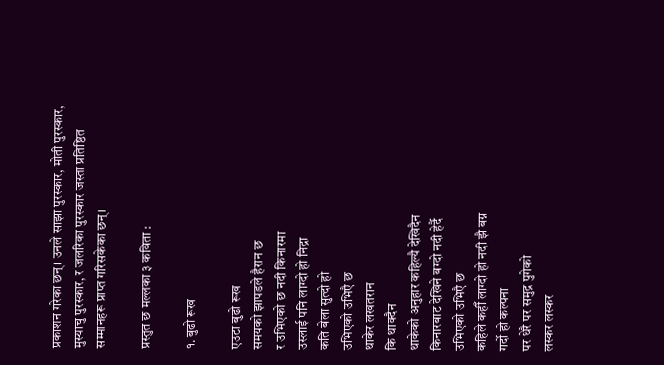प्रकाशन गरेका छन्। उनले साझा पुरस्कार, मोती पुरस्कार, मुस्याचु पुरस्कार, र जलरिका पुरस्कार जस्ता प्रतिष्ठित सम्मानहरू प्राप्त गरिसकेका छन्।

प्रस्तुत छ मल्लका ३ कविता :

१. बुढो रूख

एउटा बुढो रूख
समयको झापडले हैरान छ
र उभिएको छ नदी किनारमा
उस्लाई पनि लाग्दो हो निद्रा
कति बेला सुत्दो हो
उभिएको उभिएै छ
थाकेर लखतरान
कि थाक्दैन
थाकेको अनुहार कहिल्यै देखिदैन
किनारबाट देखिने बग्दो नदी हेर्दै
उभिएको उभिएै छ
कहिले कहीँ लाग्दो हो नदी झै बग्न
गर्दो हो कल्पना
पर धेरै पर समुद्र पुगेको
लस्कर लस्कर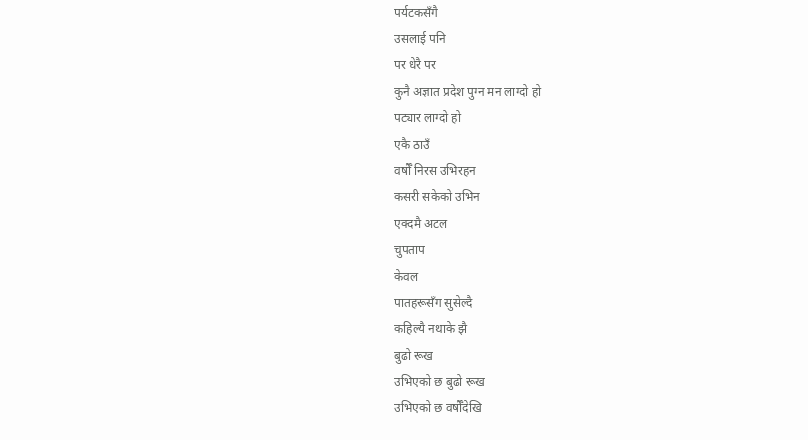पर्यटकसँगै
उसलाई पनि
पर धेरै पर
कुनै अज्ञात प्रदेश पुग्न मन लाग्दो हो
पट्यार लाग्दो हो
एकै ठाउँ
वर्षौँ निरस उभिरहन
कसरी सकेको उभिन
एक्दमै अटल
चुपताप
केवल
पातहरूसँग सुसेल्दै
कहिल्यै नथाके झै
बुढो रूख
उभिएको छ बुढो रूख
उभिएको छ वर्षौँदेखि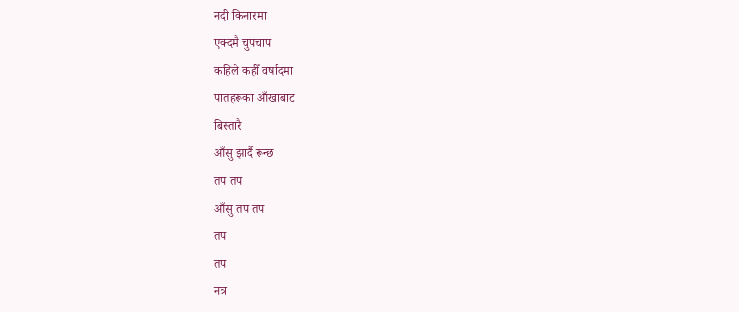नदी किनारमा
एक्दमै चुपचाप
कहिले कहीँ वर्षादमा
पातहरूका आँखाबाट
बिस्तारै
आँसु झार्दै रून्छ
तप तप
आँसु तप तप
तप
तप
नत्र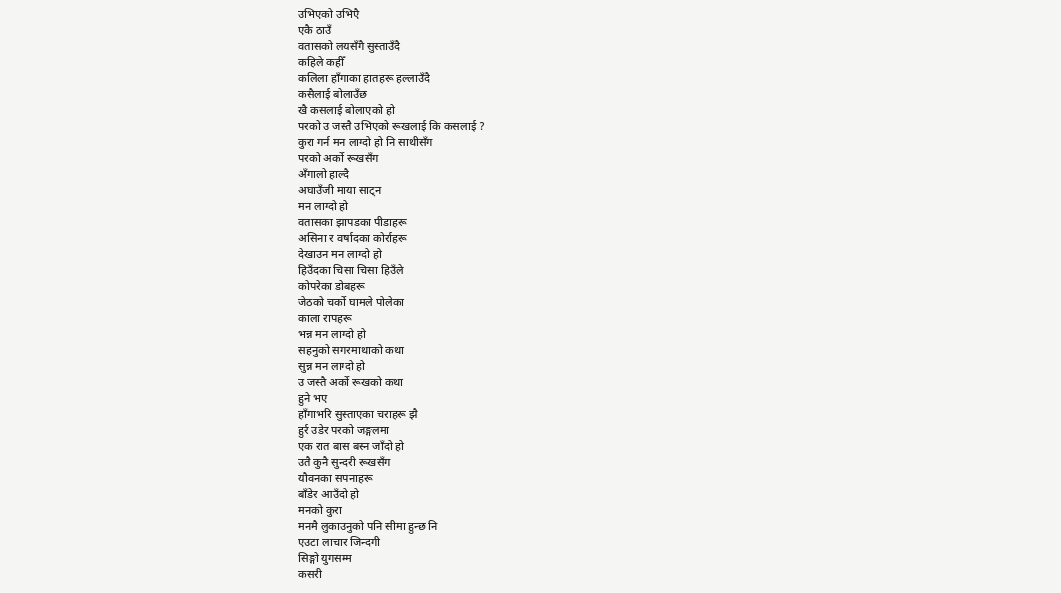उभिएको उभिएै
एकै ठाउँ
वतासको लयसँगै सुस्ताउँदै
कहिले कहीँ
कलिला हाँगाका हातहरू हल्लाउँदै
कसैलाई बोलाउँछ
खै कसलाई बोलाएको हो
परको उ जस्तै उभिएको रूखलाई कि कसलाई ?
कुरा गर्न मन लाग्दो हो नि साथीसँग
परको अर्को रूखसँग
अँगालो हाल्दै
अघाउँजी माया साट्न
मन लाग्दो हो
वतासका झापडका पीडाहरू
असिना र वर्षादका कोर्राहरू
देखाउन मन लाग्दो हो
हिउँदका चिसा चिसा हिउँले
कोपरेका डोबहरू
जेठको चर्को घामले पोलेका
काला रापहरू
भन्न मन लाग्दो हो
सहनुको सगरमाथाको कथा
सुन्न मन लाग्दो हो
उ जस्तै अर्को रूखको कथा
हुने भए
हाँगाभरि सुस्ताएका चराहरू झै
हुर्र उडेर परको जङ्गलमा
एक रात बास बस्न जाँदो हो
उतै कुनै सुन्दरी रूखसँग
यौवनका सपनाहरू
बाँडेर आउँदो हो
मनको कुरा
मनमै लुकाउनुको पनि सीमा हुन्छ नि
एउटा लाचार जिन्दगी
सिङ्गो युगसम्म
कसरी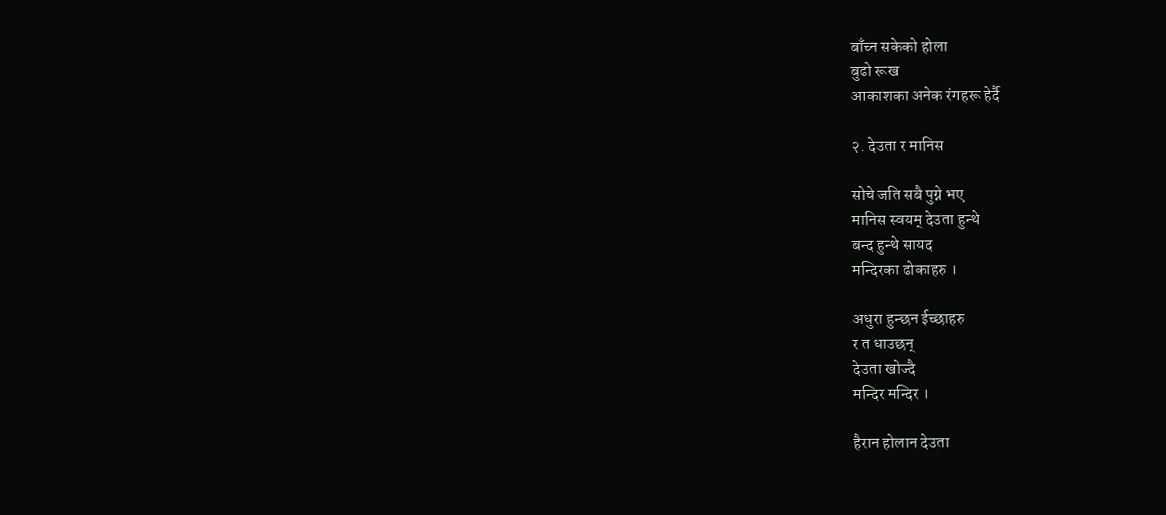बाँच्न सकेको होला
बुढो रूख
आकाशका अनेक रंगहरू हेर्दै

२. देउता र मानिस

सोचे जति सबै पुग्ने भए
मानिस स्वयम् देउता हुन्थे
बन्द हुन्थे सायद
मन्दिरका ढोकाहरु ।

अधुरा हुन्छन ईच्छाहरु
र त धाउछन्
देउता खोज्दै
मन्दिर मन्दिर ।

हैरान होलान देउता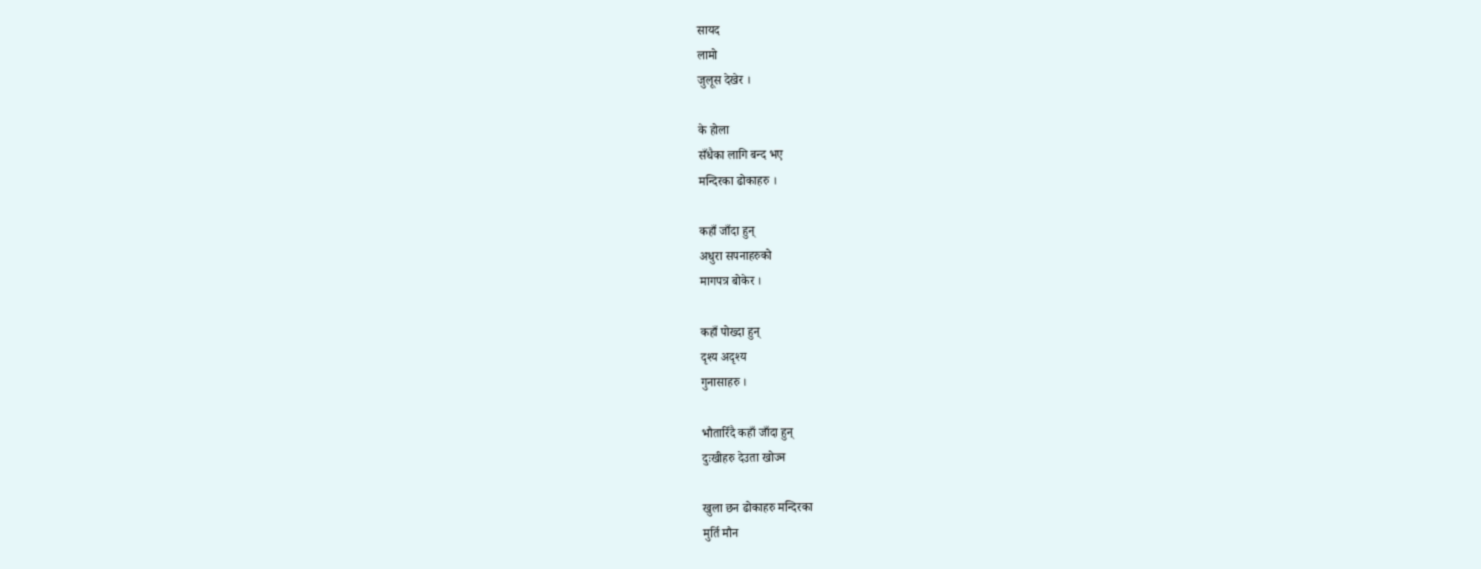सायद
लामो
जुलूस देखेर ।

के होला
सँधैका लागि बन्द भए
मन्दिरका ढोकाहरु ।

कहाँ जाँदा हुन्
अधुरा सपनाहरुको
मागपत्र बोकेर ।

कहाँ पोख्दा हुन्
दृश्य अदृश्य
गुनासाहरु ।

भौतारिँदै कहाँ जाँदा हुन्
दुःखीहरु देउता खोज्न

खुला छन ढोकाहरु मन्दिरका
मुर्ति मौन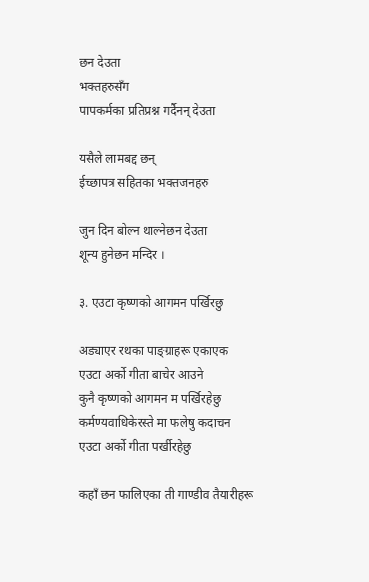छन देउता
भक्तहरुसँग
पापकर्मका प्रतिप्रश्न गर्दैनन् देउता

यसैले लामबद्द छन्
ईच्छापत्र सहितका भक्तजनहरु

जुन दिन बोल्न थाल्नेछन देउता
शून्य हुनेछन मन्दिर ।

३. एउटा कृष्णको आगमन पर्खिरछु

अड्याएर रथका पाङ्ग्राहरू एकाएक
एउटा अर्को गीता बाचेर आउने
कुनै कृष्णको आगमन म पर्खिरहेछु
कर्मण्यवाधिकेरस्ते मा फलेषु कदाचन
एउटा अर्को गीता पर्खीरहेछु

कहाँ छन फालिएका ती गाण्डीव तैयारीहरू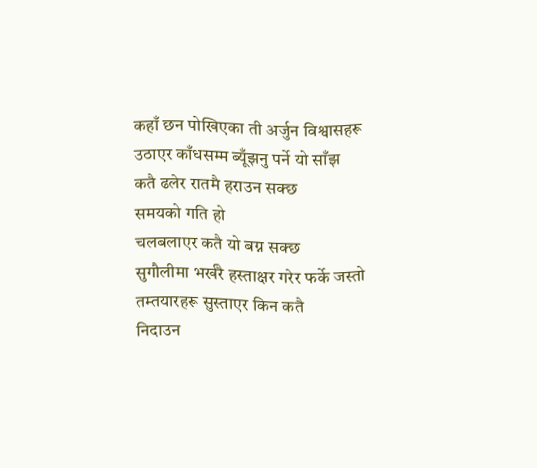कहाँ छन पोखिएका ती अर्जुन विश्वासहरू
उठाएर काँधसम्म ब्यूँझनु पर्ने यो साँझ
कतै ढलेर रातमै हराउन सक्छ
समयको गति हो
चलबलाएर कतै यो बग्न सक्छ
सुगौलीमा भर्खरै हस्ताक्षर गरेर फर्के जस्तो
तम्तयारहरू सुस्ताएर किन कतै
निदाउन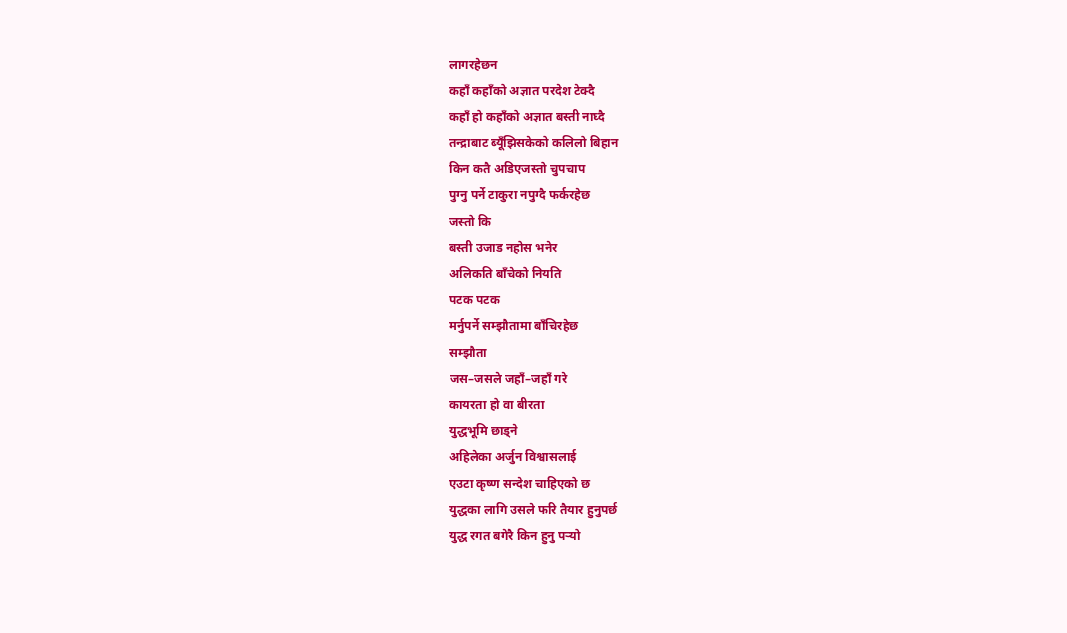लागरहेछन
कहाँ कहाँको अज्ञात परदेश टेक्दै
कहाँ हो कहाँको अज्ञात बस्ती नाघ्दै
तन्द्राबाट ब्यूँझिसकेको कलिलो बिहान
किन कतै अडिएजस्तो चुपचाप
पुग्नु पर्ने टाकुरा नपुग्दै फर्करहेछ
जस्तो कि
बस्ती उजाड नहोस भनेर
अलिकति बाँचेको नियति
पटक पटक
मर्नुपर्ने सम्झौतामा बाँचिरहेछ
सम्झौता
जस–जसले जहाँ–जहाँ गरे
कायरता हो वा बीरता
युद्धभूमि छाड्ने
अहिलेका अर्जुन विश्वासलाई
एउटा कृष्ण सन्देश चाहिएको छ
युद्धका लागि उसले फरि तैयार हुनुपर्छ
युद्ध रगत बगेरै किन हुनु पर्‍यो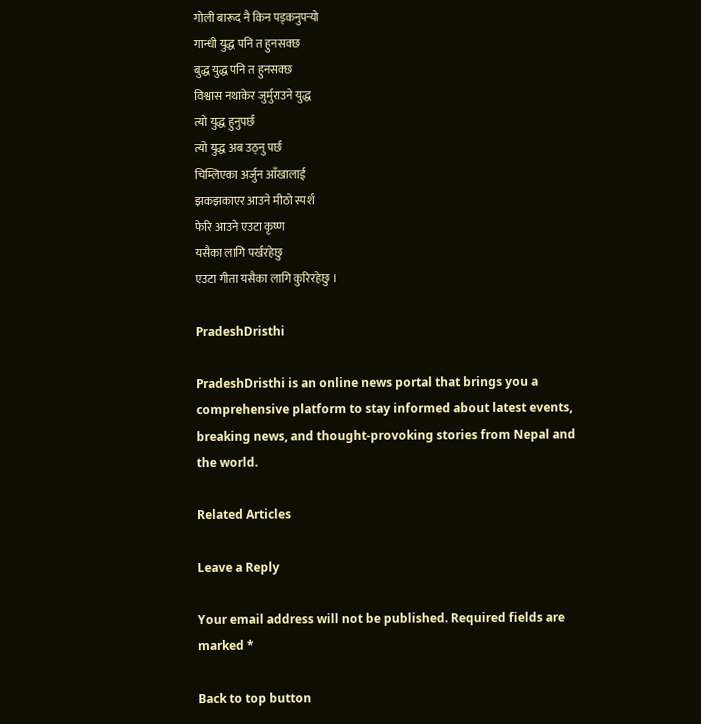गोली बारूद नै किन पड्कनुपर्‍यो
गान्धी युद्ध पनि त हुनसक्छ
बुद्ध युद्ध पनि त हुनसक्छ
विश्वास नथाकेर जुर्मुराउने युद्ध
त्यो युद्ध हुनुपर्छ
त्यो युद्ध अब उठ्नु पर्छ
चिम्लिएका अर्जुन आँखालाई
झकझकाएर आउने मीठो स्पर्श
फेरि आउने एउटा कृष्ण
यसैका लागि पर्खरहेछु
एउटा गीता यसैका लागि कुरिरहेछु ।

PradeshDristhi

PradeshDristhi is an online news portal that brings you a comprehensive platform to stay informed about latest events, breaking news, and thought-provoking stories from Nepal and the world.

Related Articles

Leave a Reply

Your email address will not be published. Required fields are marked *

Back to top button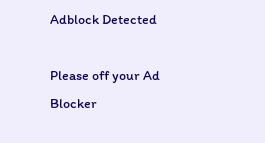Adblock Detected

Please off your Ad Blocker